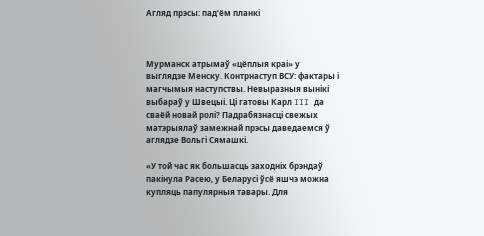Агляд прэсы: пад’ём планкі



Мурманск атрымаў «цёплыя краі» у выглядзе Менску. Контрнаступ ВСУ: фактары і магчымыя наступствы. Невыразныя вынікі выбараў у Швецыі. Ці гатовы Карл III да сваёй новай ролі? Падрабязнасці свежых матэрыялаў замежнай прэсы даведаемся ў аглядзе Вольгі Сямашкі.

«У той час як большасць заходніх брэндаў пакінула Расею, у Беларусі ўсё яшчэ можна купляць папулярныя тавары. Для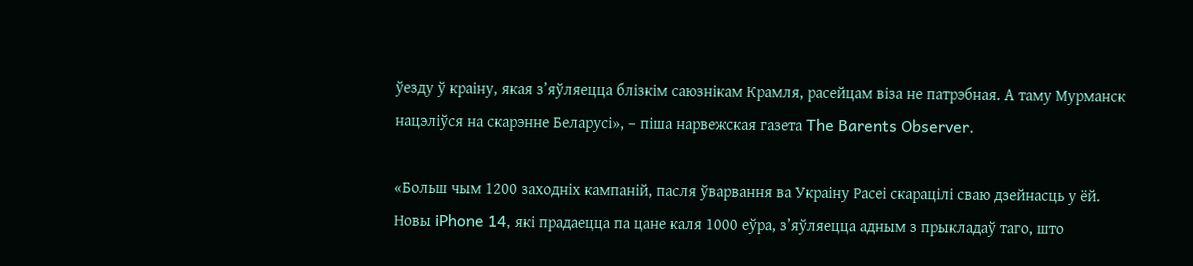ўезду ў краіну, якая з’яўляецца блізкім саюзнікам Крамля, расейцам віза не патрэбная. А таму Мурманск нацэліўся на скарэнне Беларусі», – піша нарвежская газета The Barents Observer.

«Больш чым 1200 заходніх кампаній, пасля ўварвання ва Украіну Расеі скарацілі сваю дзейнасць у ёй. Новы iPhone 14, які прадаецца па цане каля 1000 еўра, з’яўляецца адным з прыкладаў таго, што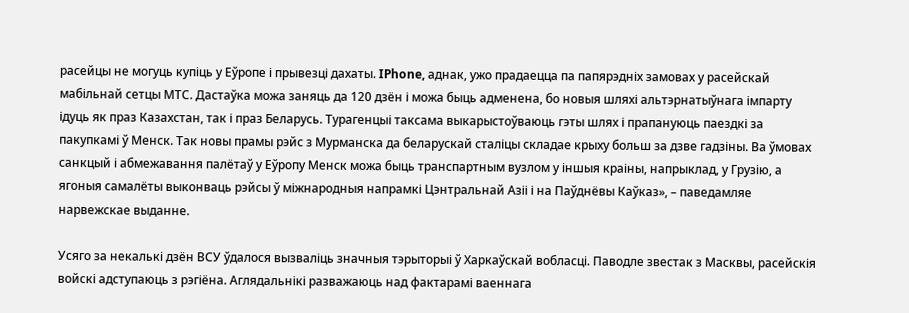расейцы не могуць купіць у Еўропе і прывезці дахаты. IPhone, аднак, ужо прадаецца па папярэдніх замовах у расейскай мабільнай сетцы МТС. Дастаўка можа заняць да 120 дзён і можа быць адменена, бо новыя шляхі альтэрнатыўнага імпарту ідуць як праз Казахстан, так і праз Беларусь. Турагенцыі таксама выкарыстоўваюць гэты шлях і прапануюць паездкі за пакупкамі ў Менск. Так новы прамы рэйс з Мурманска да беларускай сталіцы складае крыху больш за дзве гадзіны. Ва ўмовах санкцый і абмежавання палётаў у Еўропу Менск можа быць транспартным вузлом у іншыя краіны, напрыклад, у Грузію, а ягоныя самалёты выконваць рэйсы ў міжнародныя напрамкі Цэнтральнай Азіі і на Паўднёвы Каўказ», – паведамляе нарвежскае выданне.

Усяго за некалькі дзён ВСУ ўдалося вызваліць значныя тэрыторыі ў Харкаўскай вобласці. Паводле звестак з Масквы, расейскія войскі адступаюць з рэгіёна. Аглядальнікі разважаюць над фактарамі ваеннага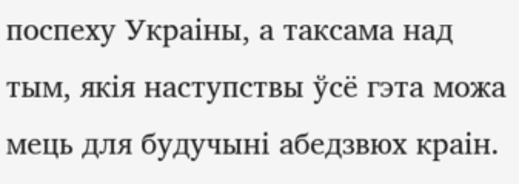поспеху Украіны, а таксама над тым, якія наступствы ўсё гэта можа мець для будучыні абедзвюх краін.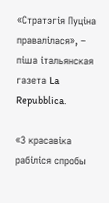«Стратэгія Пуціна правалілася», – піша італьянская газета La Repubblica.

«З красавіка рабіліся спробы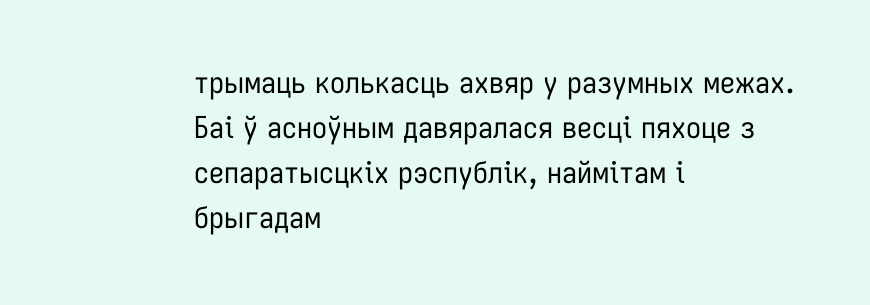трымаць колькасць ахвяр у разумных межах. Баі ў асноўным давяралася весці пяхоце з сепаратысцкіх рэспублік, наймітам і брыгадам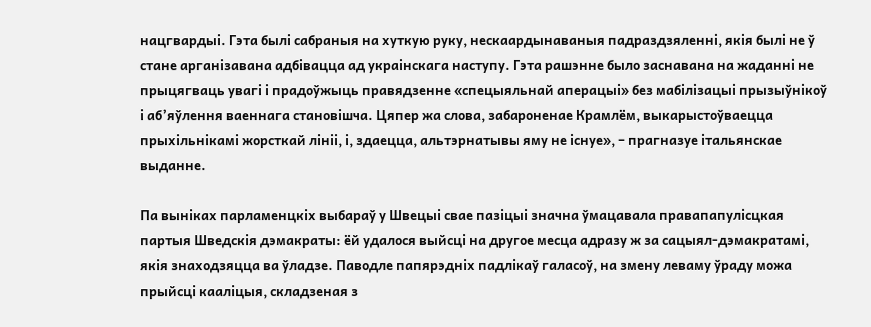нацгвардыі. Гэта былі сабраныя на хуткую руку, нескаардынаваныя падраздзяленні, якія былі не ў стане арганізавана адбівацца ад украінскага наступу. Гэта рашэнне было заснавана на жаданні не прыцягваць увагі і прадоўжыць правядзенне «спецыяльнай аперацыі» без мабілізацыі прызыўнікоў і аб’яўлення ваеннага становішча. Цяпер жа слова, забароненае Крамлём, выкарыстоўваецца прыхільнікамі жорсткай лініі, і, здаецца, альтэрнатывы яму не існуе», – прагназуе італьянскае выданне.

Па выніках парламенцкіх выбараў у Швецыі свае пазіцыі значна ўмацавала правапапулісцкая партыя Шведскія дэмакраты: ёй удалося выйсці на другое месца адразу ж за сацыял-дэмакратамі, якія знаходзяцца ва ўладзе. Паводле папярэдніх падлікаў галасоў, на змену леваму ўраду можа прыйсці кааліцыя, складзеная з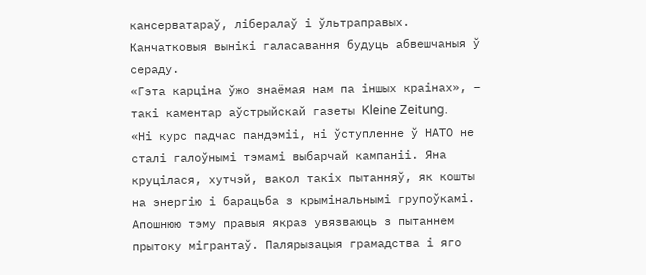кансерватараў, лібералаў і ўльтраправых. Канчатковыя вынікі галасавання будуць абвешчаныя ў сераду.
«Гэта карціна ўжо знаёмая нам па іншых краінах», – такі каментар аўстрыйскай газеты Kleine Zeitung.
«Ні курс падчас пандэміі, ні ўступленне ў НАТО не сталі галоўнымі тэмамі выбарчай кампаніі. Яна круцілася, хутчэй, вакол такіх пытанняў, як кошты на энергію і барацьба з крымінальнымі групоўкамі. Апошнюю тэму правыя якраз увязваюць з пытаннем прытоку мігрантаў. Палярызацыя грамадства і яго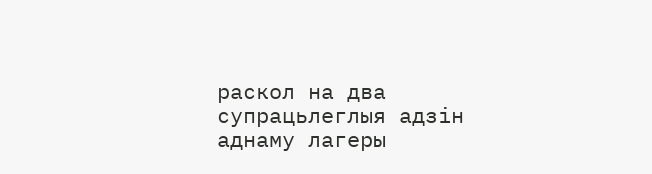раскол на два супрацьлеглыя адзін аднаму лагеры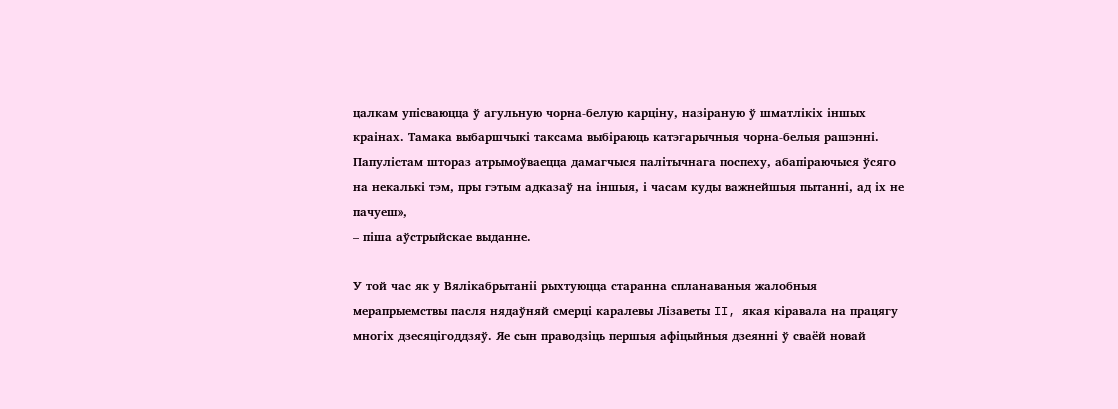цалкам упісваюцца ў агульную чорна-белую карціну, назіраную ў шматлікіх іншых краінах. Тамака выбаршчыкі таксама выбіраюць катэгарычныя чорна-белыя рашэнні. Папулістам штораз атрымоўваецца дамагчыся палітычнага поспеху, абапіраючыся ўсяго на некалькі тэм, пры гэтым адказаў на іншыя, і часам куды важнейшыя пытанні, ад іх не пачуеш»,
– піша аўстрыйскае выданне.

У той час як у Вялікабрытаніі рыхтуюцца старанна спланаваныя жалобныя мерапрыемствы пасля нядаўняй смерці каралевы Лізаветы II, якая кіравала на працягу многіх дзесяцігоддзяў. Яе сын праводзіць першыя афіцыйныя дзеянні ў сваёй новай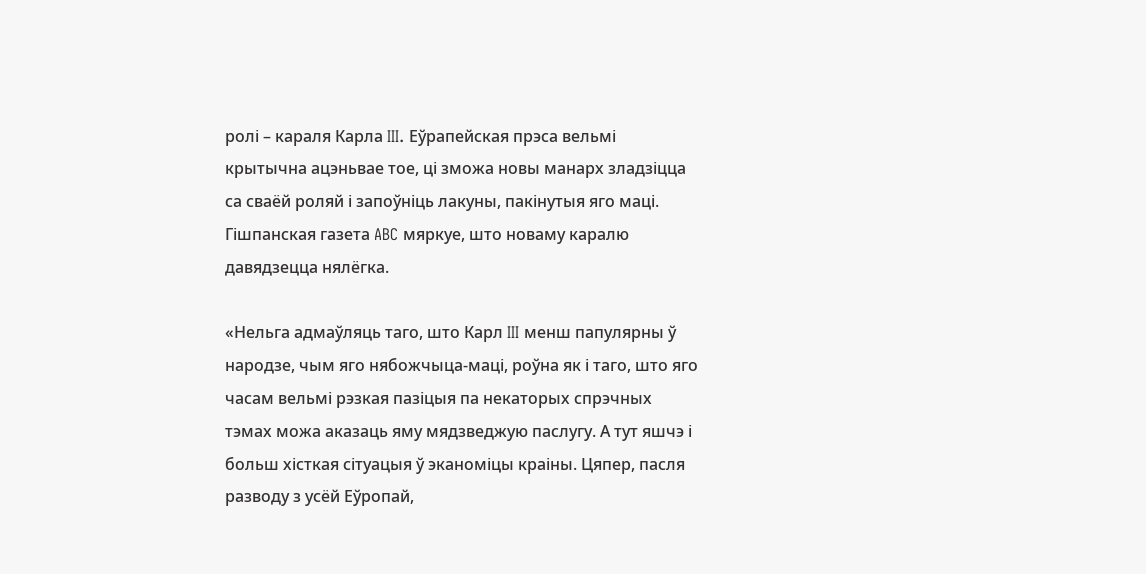ролі – караля Карла III. Еўрапейская прэса вельмі крытычна ацэньвае тое, ці зможа новы манарх зладзіцца са сваёй роляй і запоўніць лакуны, пакінутыя яго маці.
Гішпанская газета ABC мяркуе, што новаму каралю давядзецца нялёгка.

«Нельга адмаўляць таго, што Карл III менш папулярны ў народзе, чым яго нябожчыца-маці, роўна як і таго, што яго часам вельмі рэзкая пазіцыя па некаторых спрэчных тэмах можа аказаць яму мядзведжую паслугу. А тут яшчэ і больш хісткая сітуацыя ў эканоміцы краіны. Цяпер, пасля разводу з усёй Еўропай,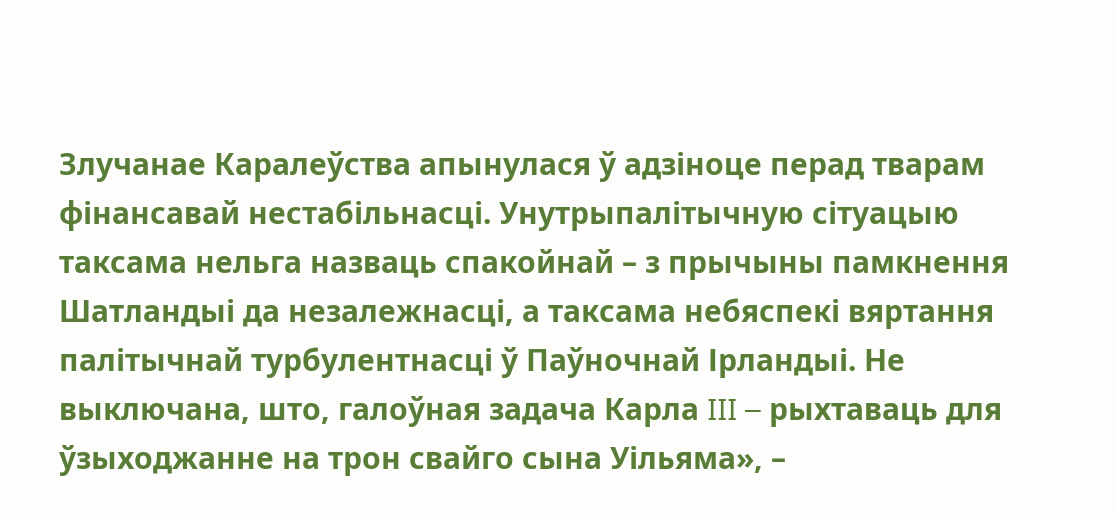Злучанае Каралеўства апынулася ў адзіноце перад тварам фінансавай нестабільнасці. Унутрыпалітычную сітуацыю таксама нельга назваць спакойнай – з прычыны памкнення Шатландыі да незалежнасці, а таксама небяспекі вяртання палітычнай турбулентнасці ў Паўночнай Ірландыі. Не выключана, што, галоўная задача Карла III – рыхтаваць для ўзыходжанне на трон свайго сына Уільяма», –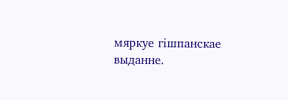мяркуе гішпанскае выданне.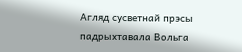Агляд сусветнай прэсы падрыхтавала Вольга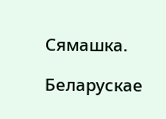Сямашка.

Беларускае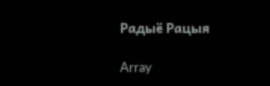Радыё Рацыя

Array